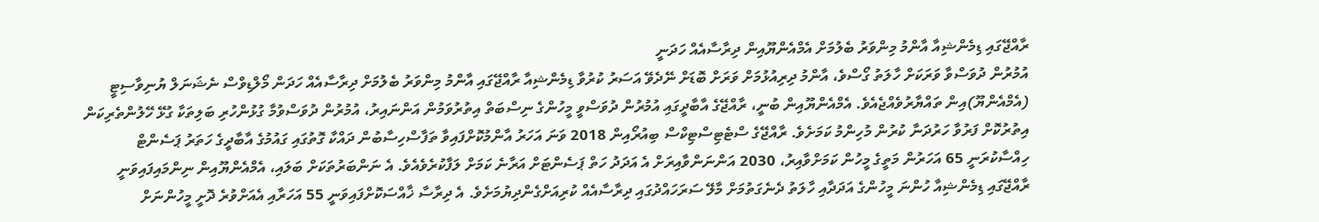ރާއްޖޭގައި ޑިމެންޝިއާ އާންމު މިންވަރު ބެލުމަށް އެމްއެންޔޫއިން ދިރާސާއެއް ހަދަނީ
އުމުރުން ދުވަސްވާ ވަރަކަށް ހާލަތު ގޯސްވެ، އާންމު ދިރިއުޅުމަށް ވަރަށް ބޮޑަށް ނޭދެވޭ އަސަރު ކުރުވާ ޑިމެންޝިއާ ރާއްޖޭގައި އާންމު މިންވަރު ބެލުމަށް ދިރާސާއެއް ހަދަން މޯލްޑިވްސް ނެޝަނަލް ޔުނިވާސިޓީ (އެމްއެންޔޫ)އިން ތައްޔާރުވެއްޖެއެވެ. އެމްއެންޔޫއިން ބުނީ، ރާއްޖޭގެ އާބާދީގައި އުމުރުން ދުވަސްވީ މީހުންގެ ނިސްބަތް އިތުރުވަމުން އަންނައިރު، އުމުރުން ދުވަސްވުމާ ގުޅުންހުރި ބަލިތަކާ ގުޅޭ ހޭލުންތެރިކަން އިތުރުކޮށް ފަރުވާ ހަރުދަނާ ކުރުން މުހިންމު ކަމަށެވެ. ރާއްޖޭގެ ސްޓެޓިސްޓިކްސް ބިއުރޯއިން 2018 ވަނަ އަހަރު އާންމުކޮށްފައިވާ ތަފާސްހިސާބުން ދައްކާ ގޮތުގައި ގައުމުގެ އާބާދީގެ ހަތަރު ޕަސެންޓް ހިއްސާކުރަނީ 65 އަހަރުން މަތީގެ މީހުން ކަމަށްވާއިރު، 2030 އަންނަންވާއިރަށް އެ އަދަދު ހަތް ޕަސެންޓަށް އަރާނެ ކަމަށް ލަފާކުރެވެއެވެ. އެ ނަންބަރުތަކަށް ބަލައި، އެމްއެންޔޫއިން ނިންމައިފައިވަނީ ރާއްޖޭގައި ޑިމެންޝިއާ ހުންނަ މީހުންގެ އަދަދާއި ހާލަތު ދެނެގަތުމަށް މާލޭ ސަރަހައްދުގައި ދިރާސާއެއް ކުރިއަށްގެންދިޔުމަށެވެ. އެ ދިރާސާ ޚާއްސަކޮށްފައިވަނީ 55 އަހަރާއި އެއަށްވުރެ ދޮށީ މީހުންނަށް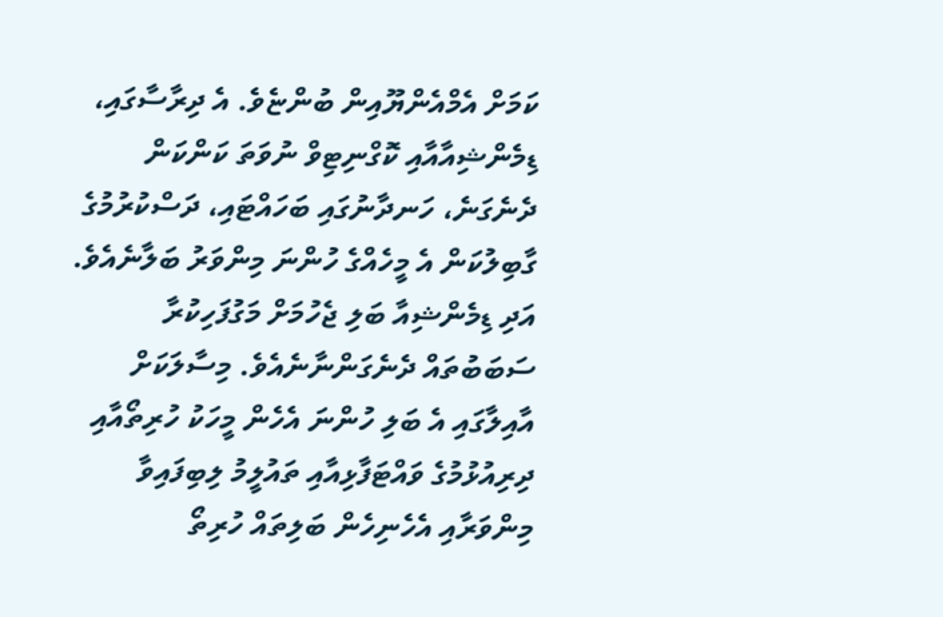ކަމަށް އެމްއެންޔޫއިން ބުންޏެވެ. އެ ދިރާސާގައި، ޑިމެންޝިއާއާއި ކޮގްނިޓިވް ނުވަތަ ކަންކަން ދެނެގަނެ، ހަނދާނުގައި ބަހައްޓައި، ދަސްކުރުމުގެ ގާބިލުކަން އެ މީހެއްގެ ހުންނަ މިންވަރު ބަލާނެއެވެ. އަދި ޑިމެންޝިއާ ބަލި ޖެހުމަށް މަގުފަހިކުރާ ސަބަބުތައް ދެނެގަންނާނެއެވެ. މިސާލަކަށް އާއިލާގައި އެ ބަލި ހުންނަ އެހެން މީހަކު ހުރިތޯއާއި ދިރިއުޅުމުގެ ވައްޓަފާޅިއާއި ތައުލީމު ލިބިފައިވާ މިންވަރާއި އެހެނިހެން ބަލިތައް ހުރިތޯ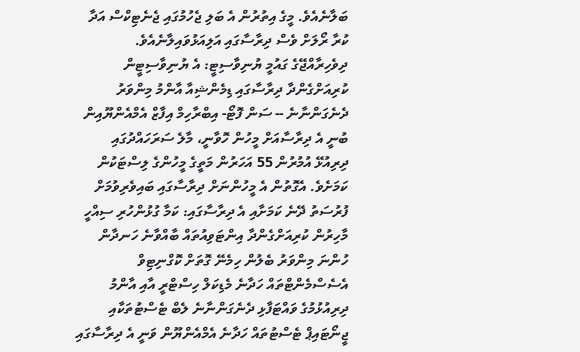ބަލާނެއެވެ. މީގެ އިތުރުން އެ ބަލި ޖެހުމުގައި ޖެނެޓިކްސް އަދާ ކުރާ ރޯލަށް ވެސް ދިރާސާގައި އަލިއަޅުވައިލާނެއެވެ. ދިވެހިރާއްޖޭގެ ގައުމީ ޔުނިވާސިޓީ: އެ ޔުނިވާސިޓީން ކުރިއަށްގެންދާ ދިރާސާގައި ޑިމެންޝިއާ އާންމު މިންވަރު ދެނެގަންނާނެ -- ސަން ފޮޓޯ- އިބްރާހިމް އިފާޒް އެމްއެންޔޫއިން ބުނީ އެ ދިރާސާއަށް މީހުން ހޮވާނީ، މާލެ ސަރަހައްދުގައި ދިރިއުޅޭ އުމުރުން 55 އަހަރުން މަތީގެ މީހުންގެ ލިސްޓަކުން ކަމަށެވެ. އެގޮތުން އެ މީހުންނަށް ދިރާސާގައި ބައިވެރިވުމަށް ފުރުސަތު ދޭނެ ކަމަށާއި އެ ދިރާސާގައި: ކަމާ ގުޅުންހުރި ސިއްހީ މާހިރުން ކުރިއަށްގެންދާ އިންޓަވިއުތައް ބާއްވާނެ ހަނދާން ހުންނަ މިންވަރު ބެލުން ހިމެނޭ ގޮތަށް ކޮގްނިޓިވް އެސެސްމެންޓްތައް ހަދާނެ މެޑިކަލް ހިސްޓްރީ އާއި އާންމު ދިރިއުޅުމުގެ ވައްޓަފާޅި ދެނެގަންނާނެ ލެބް ޓެސްޓުތަކާއި ޖީނޯޓައިޕް ޓެސްޓުތައް ހަދާނެ އެމްއެންޔޫން ވަނީ އެ ދިރާސާގައި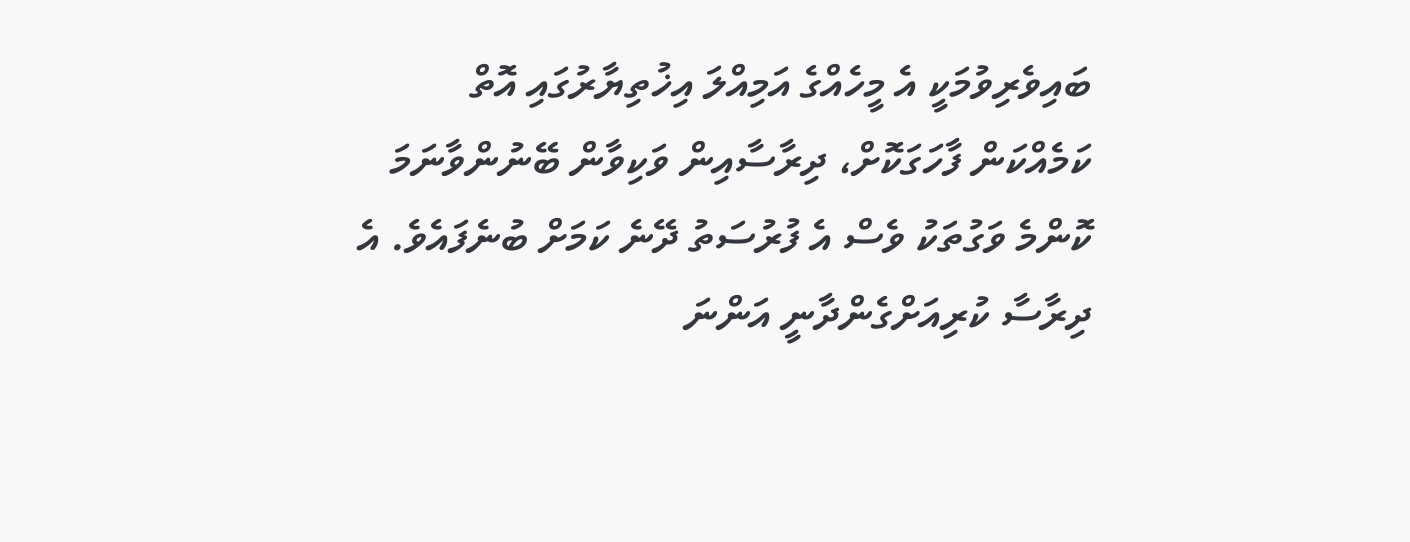ބައިވެރިވުމަކީ އެ މީހެއްގެ އަމިއްލަ އިޚުތިޔާރުގައި އޮތް ކަމެއްކަން ފާހަގަކޮށް، ދިރާސާއިން ވަކިވާން ބޭނުންވާނަމަ ކޮންމެ ވަގުތަކު ވެސް އެ ފުރުސަތު ދޭނެ ކަމަށް ބުނެފައެވެ. އެ ދިރާސާ ކުރިއަށްގެންދާނީ އަންނަ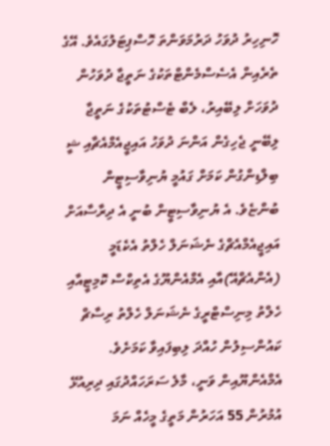ހޮނިހިރު ދުވަހު ދަރުމަވަންތަ ހޮސްޕިޓަލުގައެވެ. އޭގެ ތެރެއިން އެސެސްމެންޓްތަކުގެ ނަތީޖާ ދުވަހުން ދުވަހަށް ލިބޭއިރު، ލެބް ޓެސްޓުތަކުގެ ނަތީޖާ ލިބޭނީ ޖެހިގެން އަންނަ ދުވަހު އައިޖީއެމްއެޗާއި ޝީ ބިލްޑިންގުން ކަމަށް ގައުމީ ޔުނިވާސިޓީން ބުންޏެވެ. އެ ޔުނިވާސިޓީން ބުނީ އެ ދިރާސާއަށް އައިޖީއެމްއެޗްގެ ނެޝަނަލް ހެލްތު އެކެޑަމީ (އެންއެޗްއޭ)އާއި އެމްއެންޔޫގެ އެތިކްސް ކޮމިޓީއާއި ހެލްތު މިނިސްޓްރީގެ ނެޝަނަލް ހެލްތު ރިސާޗް ކައުންސިލުން ހުއްދަ ލިބިފައިވާ ކަމަށެވެ. އެމްއެންޔޫއިން ވަނީ، މާލެ ސަރަހައްދުގައި ދިރިއުޅޭ އުމުރުން 55 އަހަރުން މަތީގެ މީހެއް ނަމަ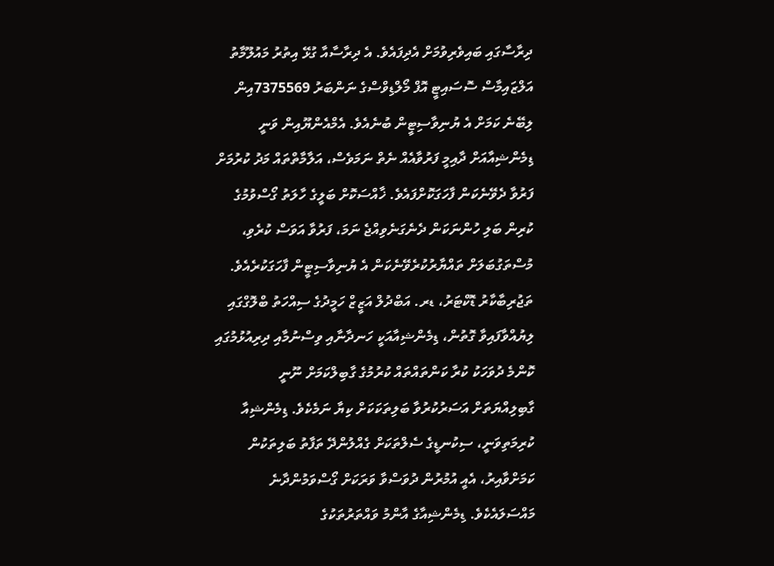ދިރާސާގައި ބައިވެރިވުމަށް އެދިފައެވެ. އެ ދިރާސާއާ ގުޅޭ އިތުރު މައުލޫމާތު އަލްޒައިމާސް ސޮސައިޓީ އޮފް މޯލްޑިވްސްގެ ނަންބަރު 7375569އިން ލިބޭނެ ކަމަށް އެ ޔުނިވާސިޓީން ބުނެއެވެ. އެމްއެންޔޫއިން ވަނީ ޑިމެންޝިއާއަށް ދާއިމީ ފަރުވާއެއް ނެތް ނަމަވެސް، އަލާމާތްތައް މަދު ކުރުމަށް ފަރުވާ ދެވޭނެކަން ފާހަގަކޮށްފައެވެ. ޚާއްސަކޮށް ބަލީގެ ހާލަތު ގޯސްވުމުގެ ކުރިން ބަލި ހުންނަކަން ދެނެގަނެވިއްޖެ ނަމަ، ފަރުވާ އަވަސް ކުރެވި، މުސްތަގުބަލަށް ތައްޔާރުކުރެވޭނެކަން އެ ޔުނިވާސިޓީން ފާހަގަކުރެއެވެ. ތަޖުރިބާކާރު ޑޮކްޓަރު، ޑރ. އަބްދުލް އަޒީޒް ހަމީދުގެ ސިއްހަތު ބްލޮގްގައި ލިޔުއްވާފައިވާ ގޮތުން، ޑިމެންޝިއާއަކީ ހަނދާނާއި ވިސްނުމާއި ދިރިއުޅުމުގައި ކޮންމެ ދުވަހަކު ކުރާ ކަންތައްތައް ކުރުމުގެ ގާބިލްކަމަށް ނޫނީ ގާބިލިއްޔަތަށް އަސަރުކުރުވާ ބަލިތަކަކަށް ކިޔާ ނަމެކެވެ. ޑިމެންޝިއާ ކުރިމަތިވަނީ، ސިކުނޑީގެ ސެލްތަކަށް ގެއްލުންދޭ ތަފާތު ބަލިތަކުން ކަމަށްވާއިރު، އެއީ އުމުރުން ދުވަސްވާ ވަރަކަށް ގޯސްވަމުންދާނެ މައްސަލައެކެވެ. ޑިމެންޝިއާގެ އާންމު ވައްތަރުތަކުގެ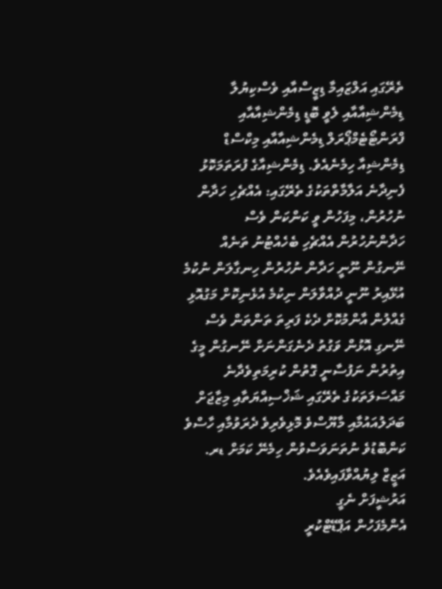ތެރޭގައި އަލްޒައިމާ ޑިޒީސްއާއި ވެސްކިޔުލާ ޑިމެންޝިއާއާއި ލެވީ ބޮޑީ ޑިމެންޝިއާއާއި ފްރަންޓޯޓެމްޕޯރަލް ޑިމެންޝިއާއާއި މިކްސްޑް ޑިމެންޝިއާ ހިމެނެއެވެ. ޑިމެންޝިއާގެ ފުރަތަމަކޮޅު ފެނިދާނެ އަލާމާތްތަކުގެ ތެރޭގައި: އެއްޗެހި ހަދާން ނުހުރުން، މިފަހުން ވީ ކަންކަން ވެސް ހަދާންނުހުރުން އެއްޗެހި ބެހެއްޓުނު ތަނެއް ނޭނގުން ނޫނީ ހަދާން ނުހުރުން ހިނގާލަން ނުކުމެ އުޅޭއިރު ނޫނީ ދުއްވާލަން ނިކުމެ އުޅެނިކޮށް މަގުއޮޅި ގެއްލުން އާންމުކޮށް ދެކެ ފަރިތަ ތަންތަން ވެސް ނޭނގި އޮޅުން ވަގުތު ދެނެގަންނަށް ނޭނގުން މީގެ އިތުރުން ނަފުސާނީ ގޮތުން ކުރިމަތިވެދާނެ މައްސަލަތަކުގެ ތެރޭގައި ޝަޚްސިއްޔަތާއި މިޒާޖަށް ބަދަލުއައުމާއި މާޔޫސްވެ މޮޅިވެރިވެ ދެރަވުމާއި ހާސްވެ ކަންބޮޑުވެ ނުތަނަވަސްވުން ހިމެނޭ ކަމަށް ޑރ. އަޒީޒް ލިޔުއްވާފައިވެއެވެ.
އަރުޝީފަށް ނެގީ
އެންމެފަހުން އަޕްޑޭޓްކުރީ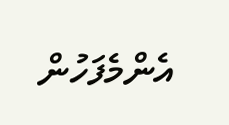އެންމެފަހުން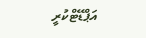އަޕްޑޭޓްކުރީ